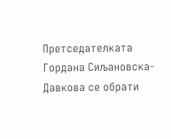Претседателката Гордана Сиљановска-Давкова се обрати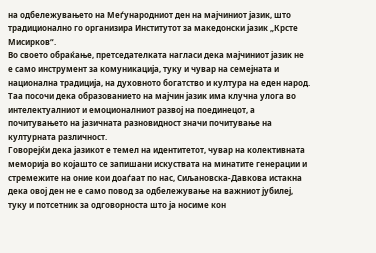на одбележувањето на Меѓународниот ден на мајчиниот јазик, што традиционално го организира Институтот за македонски јазик „Крсте Мисирков“.
Во своето обраќање, претседателката нагласи дека мајчиниот јазик не е само инструмент за комуникација, туку и чувар на семејната и национална традиција, на духовното богатство и култура на еден народ. Таа посочи дека образованието на мајчин јазик има клучна улога во интелектуалниот и емоционалниот развој на поединецот, а почитувањето на јазичната разновидност значи почитување на културната различност.
Говорејќи дека јазикот е темел на идентитетот, чувар на колективната меморија во којашто се запишани искуствата на минатите генерации и стремежите на оние кои доаѓаат по нас, Сиљановска-Давкова истакна дека овој ден не е само повод за одбележување на важниoт јубилеј, туку и потсетник за одговорноста што ја носиме кон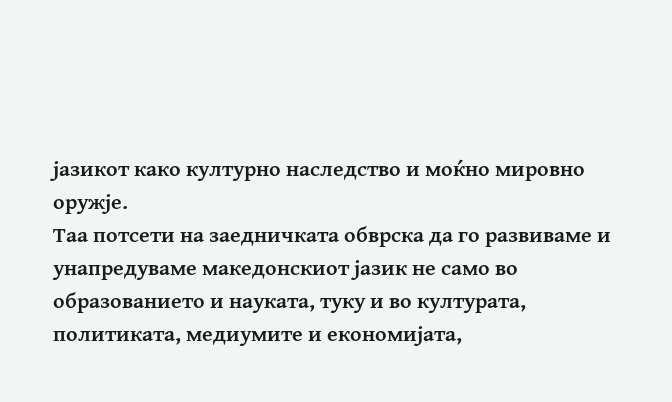јазикот како културно наследство и моќно мировно оружје.
Таа потсети на заедничката обврска да го развиваме и унапредуваме македонскиот јазик не само во образованието и науката, туку и во културата, политиката, медиумите и економијата,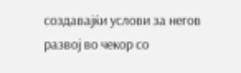создавајќи услови за негов развој во чекор со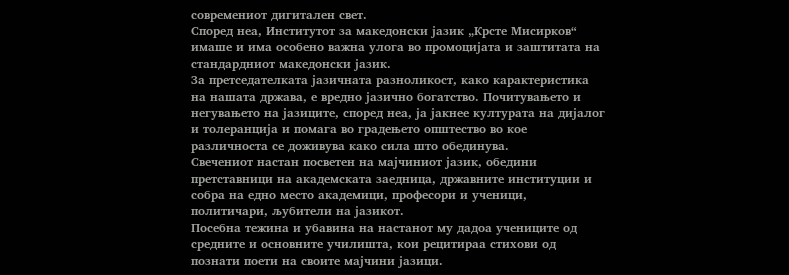современиот дигитален свет.
Според неа, Институтот за македонски јазик „Крсте Мисирков“ имаше и има особено важна улога во промоцијата и заштитата на стандардниот македонски јазик.
За претседателката јазичната разноликост, како карактеристика на нашата држава, е вредно јазично богатство. Почитувањето и негувањето на јазиците, според неа, ја јакнее културата на дијалог и толеранција и помага во градењето општество во кое различноста се доживува како сила што обединува.
Свечениот настан посветен на мајчиниот јазик, обедини претставници на академската заедница, државните институции и собра на едно место академици, професори и ученици, политичари, љубители на јазикот.
Посебна тежина и убавина на настанот му дадоа учениците од средните и основните училишта, кои рецитираа стихови од познати поети на своите мајчини јазици.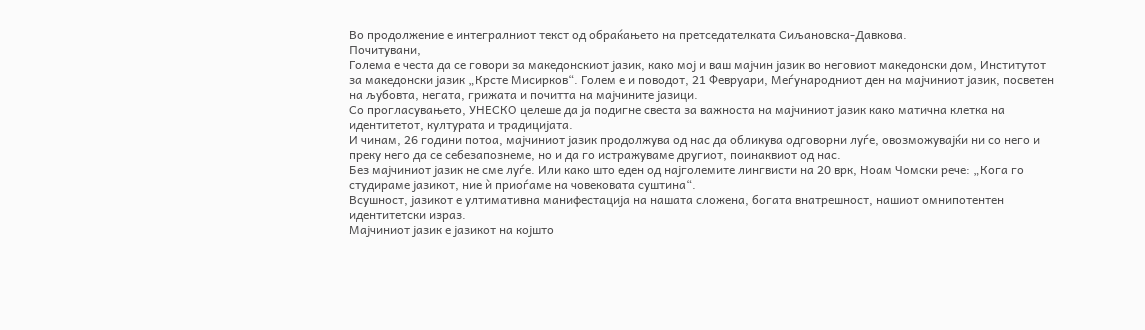Во продолжение е интегралниот текст од обраќањето на претседателката Сиљановска-Давкова.
Почитувани,
Голема е честа да се говори за македонскиот јазик, како мој и ваш мајчин јазик во неговиот македонски дом, Институтот за македонски јазик „Крсте Мисирков“. Голем е и поводот, 21 Февруари, Меѓународниот ден на мајчиниот јазик, посветен на љубовта, негата, грижата и почитта на мајчините јазици.
Со прогласувањето, УНЕСКО целеше да ја подигне свеста за важноста на мајчиниот јазик како матична клетка на идентитетот, културата и традицијата.
И чинам, 26 години потоа, мајчиниот јазик продолжува од нас да обликува одговорни луѓе, овозможувајќи ни со него и преку него да се себезапознеме, но и да го истражуваме другиот, поинаквиот од нас.
Без мајчиниот јазик не сме луѓе. Или како што еден од најголемите лингвисти на 20 врк, Ноам Чомски рече: „Кога го студираме јазикот, ние ѝ приоѓаме на човековата суштина“.
Всушност, јазикот е ултимативна манифестација на нашата сложена, богата внатрешност, нашиот омнипотентен идентитетски израз.
Мајчиниот јазик е јазикот на којшто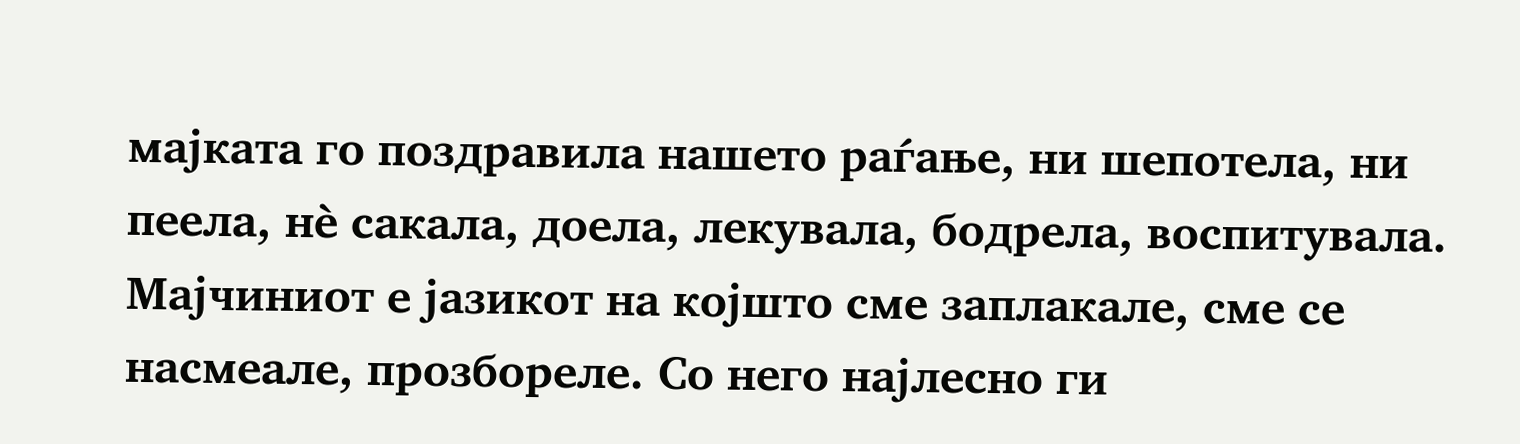мајката го поздравила нашето раѓање, ни шепотела, ни пеела, нè сакала, доела, лекувала, бодрела, воспитувала. Мајчиниот е јазикот на којшто сме заплакале, сме се насмеале, прозбореле. Со него најлесно ги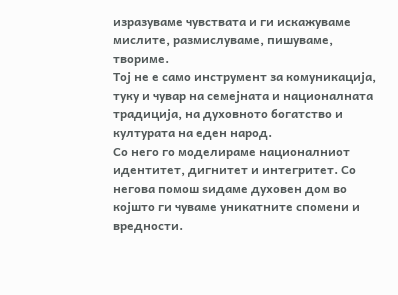изразуваме чувствата и ги искажуваме мислите, размислуваме, пишуваме, твориме.
Тој не е само инструмент за комуникација, туку и чувар на семејната и националната традиција, на духовното богатство и културата на еден народ.
Со него го моделираме националниот идентитет, дигнитет и интегритет. Со негова помош ѕидаме духовен дом во којшто ги чуваме уникатните спомени и вредности.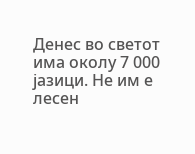Денес во светот има околу 7 000 јазици. Не им е лесен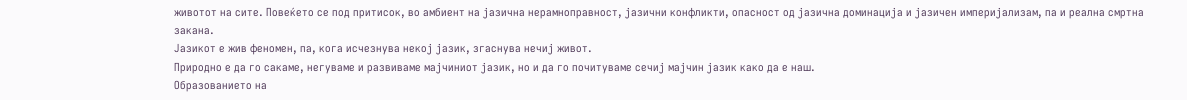животот на сите. Повеќето се под притисок, во амбиент на јазична нерамноправност, јазични конфликти, опасност од јазична доминација и јазичен империјализам, па и реална смртна закана.
Јазикот е жив феномен, па, кога исчезнува некој јазик, згаснува нечиј живот.
Природно е да го сакаме, негуваме и развиваме мајчиниот јазик, но и да го почитуваме сечиј мајчин јазик како да е наш.
Образованието на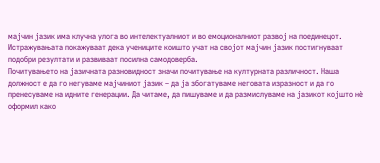мајчин јазик има клучна улога во интелектуалниот и во емоционалниот развој на поединецот. Истражувањата покажуваат дека учениците коишто учат на својот мајчин јазик постигнуваат подобри резултати и развиваат посилна самодоверба.
Почитувањето на јазичната разновидност значи почитување на културната различност. Наша должност е да го негуваме мајчиниот јазик – да ја збогатуваме неговата изразност и да го пренесуваме на идните генерации. Да читаме, да пишуваме и да размислуваме на јазикот којшто нè оформил како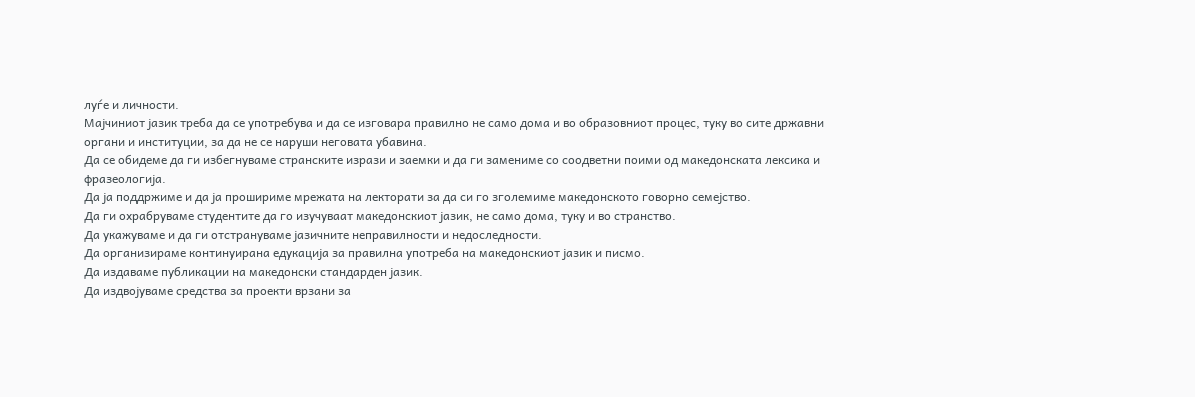луѓе и личности.
Мајчиниот јазик треба да се употребува и да се изговара правилно не само дома и во образовниот процес, туку во сите државни органи и институции, за да не се наруши неговата убавина.
Да се обидеме да ги избегнуваме странските изрази и заемки и да ги замениме со соодветни поими од македонската лексика и фразеологија.
Да ја поддржиме и да ја прошириме мрежата на лекторати за да си го зголемиме македонското говорно семејство.
Да ги охрабруваме студентите да го изучуваат македонскиот јазик, не само дома, туку и во странство.
Да укажуваме и да ги отстрануваме јазичните неправилности и недоследности.
Да организираме континуирана едукација за правилна употреба на македонскиот јазик и писмо.
Да издаваме публикации на македонски стандарден јазик.
Да издвојуваме средства за проекти врзани за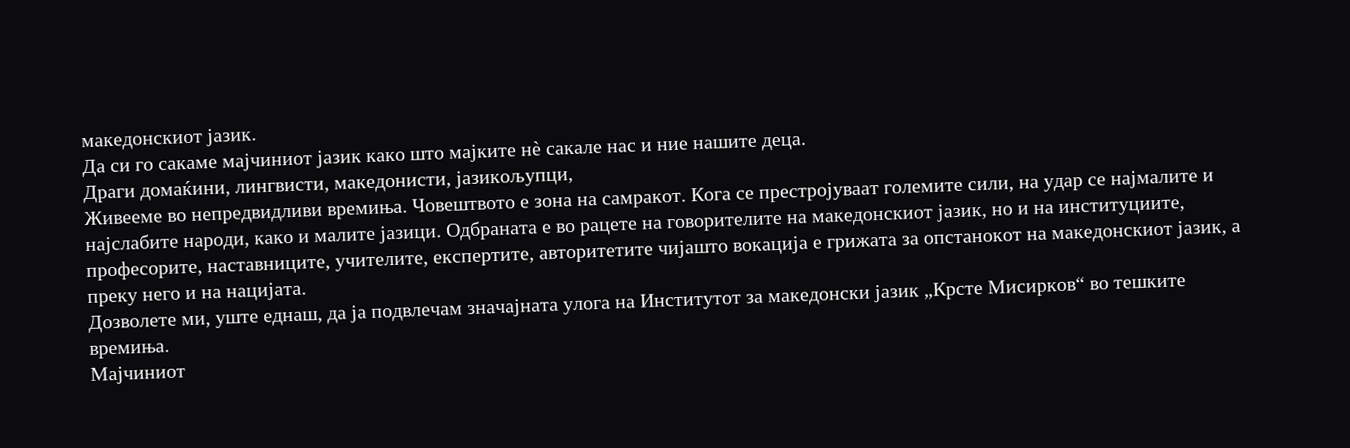македонскиот јазик.
Да си го сакаме мајчиниот јазик како што мајките нè сакале нас и ние нашите деца.
Драги домаќини, лингвисти, македонисти, јазикољупци,
Живееме во непредвидливи времиња. Човештвото е зона на самракот. Кога се престројуваат големите сили, на удар се најмалите и најслабите народи, како и малите јазици. Одбраната е во рацете на говорителите на македонскиот јазик, но и на институциите, професорите, наставниците, учителите, експертите, авторитетите чијашто вокација е грижата за опстанокот на македонскиот јазик, а преку него и на нацијата.
Дозволете ми, уште еднаш, да ја подвлечам значајната улога на Институтот за македонски јазик „Крсте Мисирков“ во тешките времиња.
Мајчиниот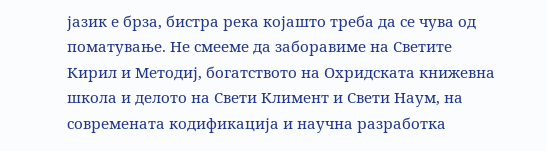јазик е брза, бистра река којашто треба да се чува од поматување. Не смееме да заборавиме на Светите Кирил и Методиј, богатството на Охридската книжевна школа и делото на Свети Климент и Свети Наум, на современата кодификација и научна разработка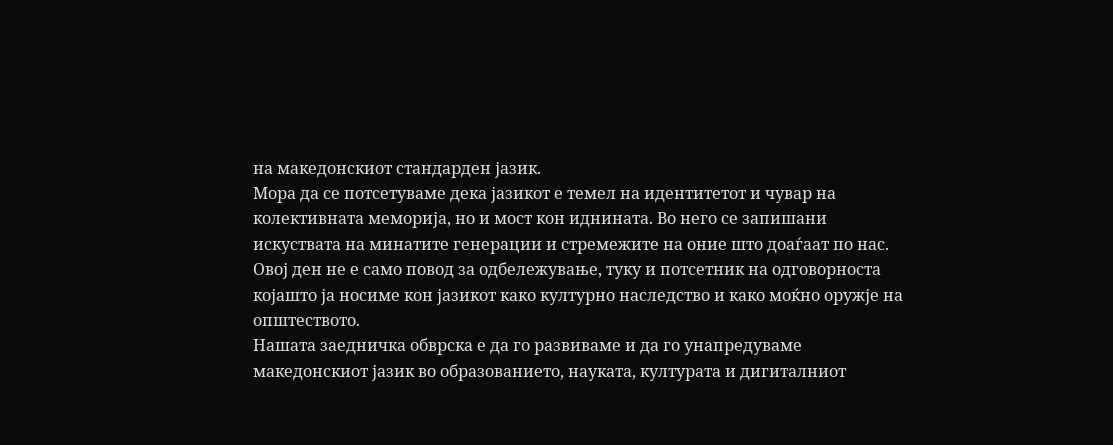на македонскиот стандарден јазик.
Мора да се потсетуваме дека јазикот е темел на идентитетот и чувар на колективната меморија, но и мост кон иднината. Во него се запишани искуствата на минатите генерации и стремежите на оние што доаѓаат по нас.
Овој ден не е само повод за одбележување, туку и потсетник на одговорноста којашто ја носиме кон јазикот како културно наследство и како моќно оружје на општеството.
Нашата заедничка обврска е да го развиваме и да го унапредуваме македонскиот јазик во образованието, науката, културата и дигиталниот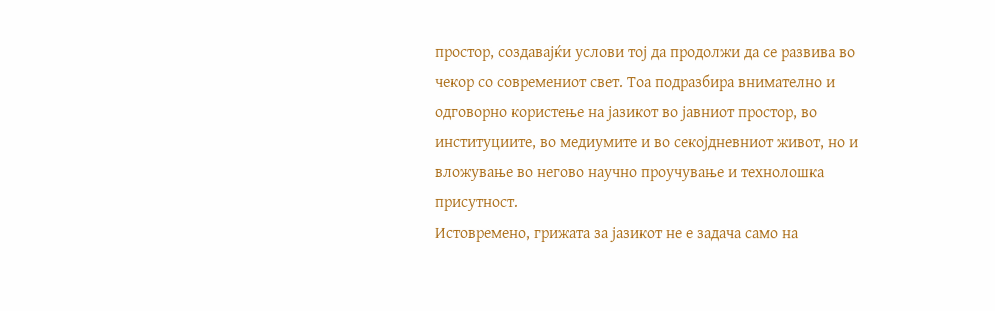простор, создавајќи услови тој да продолжи да се развива во чекор со современиот свет. Тоа подразбира внимателно и одговорно користење на јазикот во јавниот простор, во институциите, во медиумите и во секојдневниот живот, но и вложување во негово научно проучување и технолошка присутност.
Истовремено, грижата за јазикот не е задача само на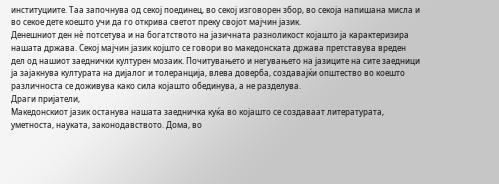институциите. Таа започнува од секој поединец, во секој изговорен збор, во секоја напишана мисла и во секое дете коешто учи да го открива светот преку својот мајчин јазик.
Денешниот ден нè потсетува и на богатството на јазичната разноликост којашто ја карактеризира нашата држава. Секој мајчин јазик којшто се говори во македонската држава претставува вреден дел од нашиот заеднички културен мозаик. Почитувањето и негувањето на јазиците на сите заедници ја зајакнува културата на дијалог и толеранција, влева доверба, создавајќи општество во коешто различноста се доживува како сила којашто обединува, а не разделува.
Драги пријатели,
Македонскиот јазик останува нашата заедничка куќа во којашто се создаваат литературата, уметноста, науката, законодавството. Дома, во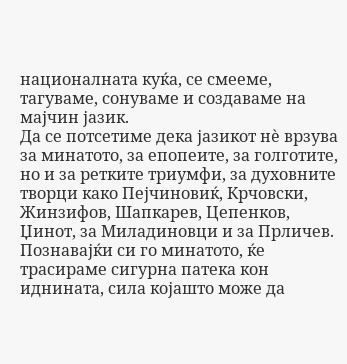националната куќа, се смееме, тагуваме, сонуваме и создаваме на мајчин јазик.
Да се потсетиме дека јазикот нè врзува за минатото, за епопеите, за голготите, но и за ретките триумфи, за духовните творци како Пејчиновиќ, Крчовски, Жинзифов, Шапкарев, Цепенков, Џинот, за Миладиновци и за Прличев.
Познавајќи си го минатото, ќе трасираме сигурна патека кон иднината, сила којашто може да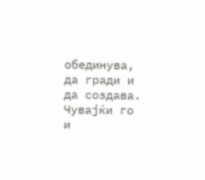обединува, да гради и да создава. Чувајќи го и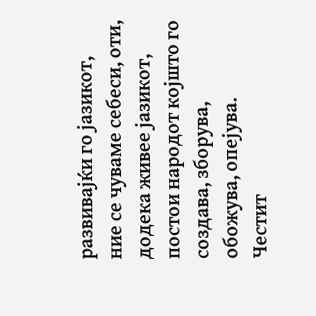развивајќи го јазикот, ние се чуваме себеси, оти, додека живее јазикот, постои народот којшто го создава, зборува, обожува, опејува.
Честит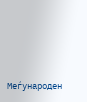Меѓународен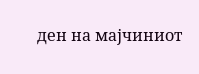ден на мајчиниот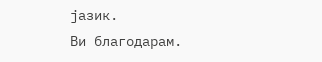јазик.
Ви благодарам.